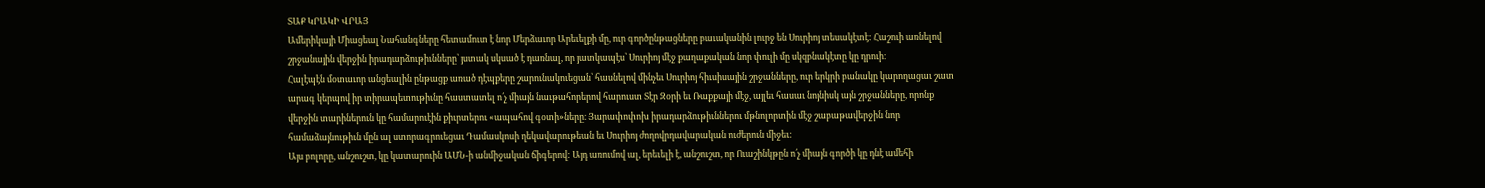ՏԱՔ ԿՐԱԿԻ ՎՐԱՅ
Ամերիկայի Միացեալ Նահանգները հետամուտ է նոր Մերձաւոր Արեւելքի մը, ուր գործընթացները բաւականին լուրջ են Սուրիոյ տեսակէտէ: Հաշուի առնելով շրջանային վերջին իրադարձութիւնները՝ յստակ սկսած է դառնալ, որ յատկապէս՝ Սուրիոյ մէջ քաղաքական նոր փուլի մը սկզբնակէտը կը դրուի։
Հալէպէն մօտաւոր անցեալին ընթացք առած դէպքերը շարունակուեցան՝ հասնելով մինչեւ Սուրիոյ հիւսիսային շրջանները, ուր երկրի բանակը կարողացաւ շատ արագ կերպով իր տիրապետութիւնը հաստատել ո՛չ միայն նաւթահորերով հարուստ Տէր Զօրի եւ Ռաքքայի մէջ, այլեւ հասաւ նոյնիսկ այն շրջանները, որոնք վերջին տարիներուն կը համարուէին քիւրտերու «ապահով գօտի»ները։ Յարափոփոխ իրադարձութիւններու մթնոլորտին մէջ շաբաթավերջին նոր համաձայնութիւն մըն ալ ստորագրուեցաւ Դամասկոսի ղեկավարութեան եւ Սուրիոյ ժողովրդավարական ուժերուն միջեւ:
Այս բոլորը, անշուշտ, կը կատարուին ԱՄՆ-ի անմիջական ճիգերով: Այդ առումով ալ, երեւելի է, անշուշտ, որ Ուաշինկթըն ո՛չ միայն գործի կը դնէ ամեհի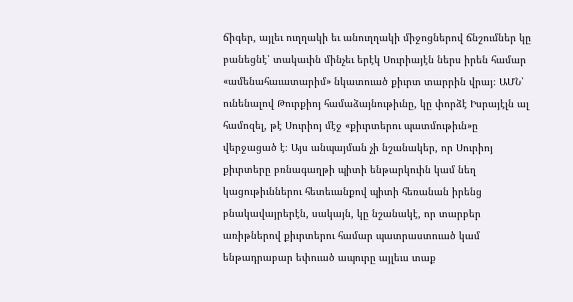ճիգեր, այլեւ ուղղակի եւ անուղղակի միջոցներով ճնշումներ կը բանեցնէ՝ տակաւին մինչեւ երէկ Սուրիայէն ներս իրեն համար «ամենահաւատարիմ» նկատուած քիւրտ տարրին վրայ։ ԱՄՆ՝ ունենալով Թուրքիոյ համաձայնութիւնը, կը փորձէ Իսրայէլն ալ համոզել, թէ Սուրիոյ մէջ «քիւրտերու պատմութիւն»ը վերջացած է։ Այս անպայման չի նշանակեր, որ Սուրիոյ քիւրտերը բռնագաղթի պիտի ենթարկուին կամ նեղ կացութիւններու հետեւանքով պիտի հեռանան իրենց բնակավայրերէն, սակայն, կը նշանակէ, որ տարբեր առիթներով քիւրտերու համար պատրաստուած կամ ենթադրաբար եփուած ապուրը այլեւս տաք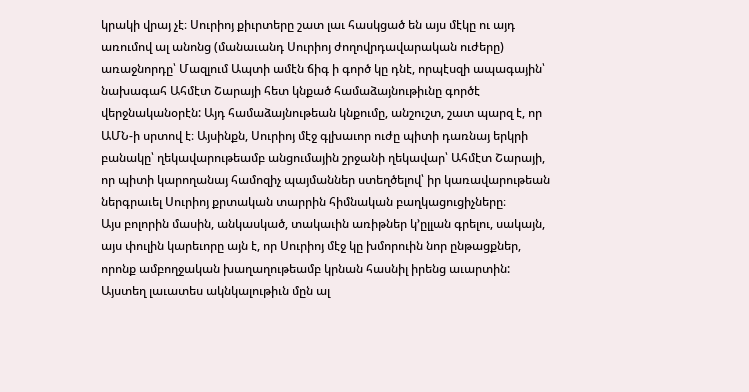կրակի վրայ չէ։ Սուրիոյ քիւրտերը շատ լաւ հասկցած են այս մէկը ու այդ առումով ալ անոնց (մանաւանդ Սուրիոյ ժողովրդավարական ուժերը) առաջնորդը՝ Մազլում Ապտի ամէն ճիգ ի գործ կը դնէ, որպէսզի ապագային՝ նախագահ Ահմէտ Շարայի հետ կնքած համաձայնութիւնը գործէ վերջնականօրէն: Այդ համաձայնութեան կնքումը, անշուշտ, շատ պարզ է, որ ԱՄՆ-ի սրտով է։ Այսինքն, Սուրիոյ մէջ գլխաւոր ուժը պիտի դառնայ երկրի բանակը՝ ղեկավարութեամբ անցումային շրջանի ղեկավար՝ Ահմէտ Շարայի, որ պիտի կարողանայ համոզիչ պայմաններ ստեղծելով՝ իր կառավարութեան ներգրաւել Սուրիոյ քրտական տարրին հիմնական բաղկացուցիչները։
Այս բոլորին մասին, անկասկած, տակաւին առիթներ կ՚ըլլան գրելու, սակայն, այս փուլին կարեւորը այն է, որ Սուրիոյ մէջ կը խմորուին նոր ընթացքներ, որոնք ամբողջական խաղաղութեամբ կրնան հասնիլ իրենց աւարտին: Այստեղ լաւատես ակնկալութիւն մըն ալ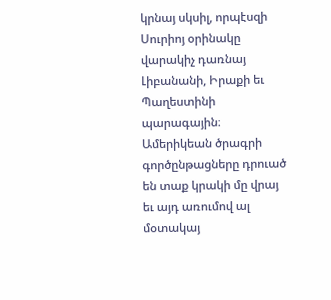կրնայ սկսիլ, որպէսզի Սուրիոյ օրինակը վարակիչ դառնայ Լիբանանի, Իրաքի եւ Պաղեստինի պարագային։
Ամերիկեան ծրագրի գործընթացները դրուած են տաք կրակի մը վրայ եւ այդ առումով ալ մօտակայ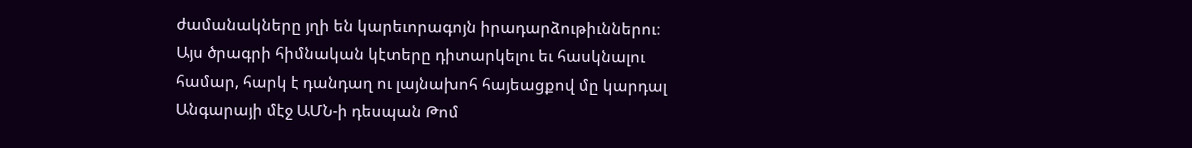ժամանակները յղի են կարեւորագոյն իրադարձութիւններու։ Այս ծրագրի հիմնական կէտերը դիտարկելու եւ հասկնալու համար, հարկ է դանդաղ ու լայնախոհ հայեացքով մը կարդալ Անգարայի մէջ ԱՄՆ-ի դեսպան Թոմ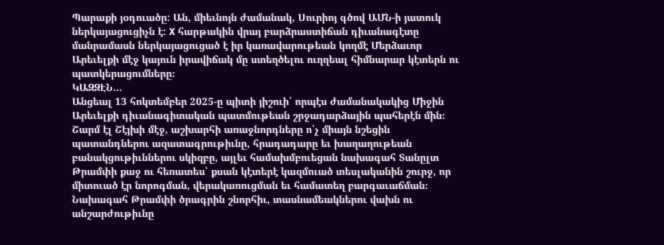Պարաքի յօդուածը: Ան, միեւնոյն ժամանակ, Սուրիոյ գծով ԱՄՆ-ի յատուկ ներկայացուցիչն է: X հարթակին վրայ բարձրաստիճան դիւանագէտը մանրամասն ներկայացուցած է իր կառավարութեան կողմէ Մերձաւոր Արեւելքի մէջ կայուն իրավիճակ մը ստեղծելու ուղղեալ հիմնարար կէտերն ու պատկերացումները։
ԿԱԶԶԷՆ…
Անցեալ 13 հոկտեմբեր 2025-ը պիտի յիշուի՝ որպէս ժամանակակից Միջին Արեւելքի դիւանագիտական պատմութեան շրջադարձային պահերէն մին։ Շարմ էլ Շէյխի մէջ, աշխարհի առաջնորդները ո՛չ միայն նշեցին պատանդներու ազատագրութիւնը, հրադադարը եւ խաղաղութեան բանակցութիւններու սկիզբը, այլեւ համախմբուեցան նախագահ Տանըլտ Թրամփի քաջ ու հեռատես՝ քսան կէտերէ կազմուած տեսլականին շուրջ, որ միտուած էր նորոգման, վերակառուցման եւ համատեղ բարգաւաճման։ Նախագահ Թրամփի ծրագրին շնորհիւ, տասնամեակներու վախն ու անշարժութիւնը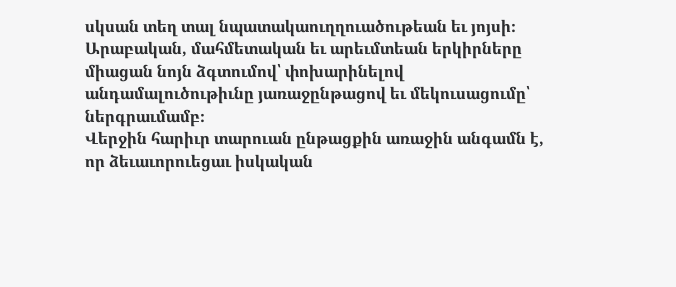սկսան տեղ տալ նպատակաուղղուածութեան եւ յոյսի։ Արաբական, մահմետական եւ արեւմտեան երկիրները միացան նոյն ձգտումով՝ փոխարինելով անդամալուծութիւնը յառաջընթացով եւ մեկուսացումը՝ ներգրաւմամբ։
Վերջին հարիւր տարուան ընթացքին առաջին անգամն է, որ ձեւաւորուեցաւ իսկական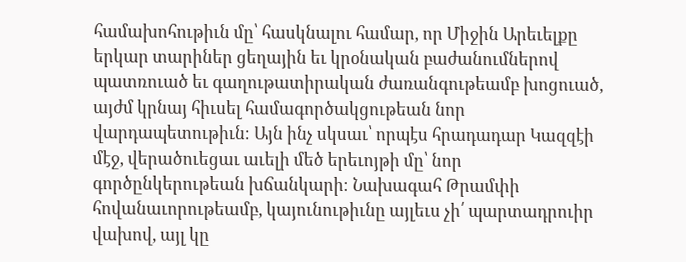համախոհութիւն մը՝ հասկնալու համար, որ Միջին Արեւելքը երկար տարիներ ցեղային եւ կրօնական բաժանումներով պատռուած եւ գաղութատիրական ժառանգութեամբ խոցուած, այժմ կրնայ հիւսել համագործակցութեան նոր վարդապետութիւն։ Այն ինչ սկսաւ՝ որպէս հրադադար Կազզէի մէջ, վերածուեցաւ աւելի մեծ երեւոյթի մը՝ նոր գործընկերութեան խճանկարի։ Նախագահ Թրամփի հովանաւորութեամբ, կայունութիւնը այլեւս չի՛ պարտադրուիր վախով, այլ կը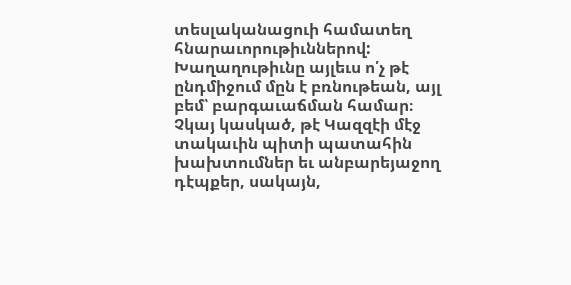տեսլականացուի համատեղ հնարաւորութիւններով: Խաղաղութիւնը այլեւս ո՛չ թէ ընդմիջում մըն է բռնութեան, այլ բեմ՝ բարգաւաճման համար։ Չկայ կասկած, թէ Կազզէի մէջ տակաւին պիտի պատահին խախտումներ եւ անբարեյաջող դէպքեր, սակայն,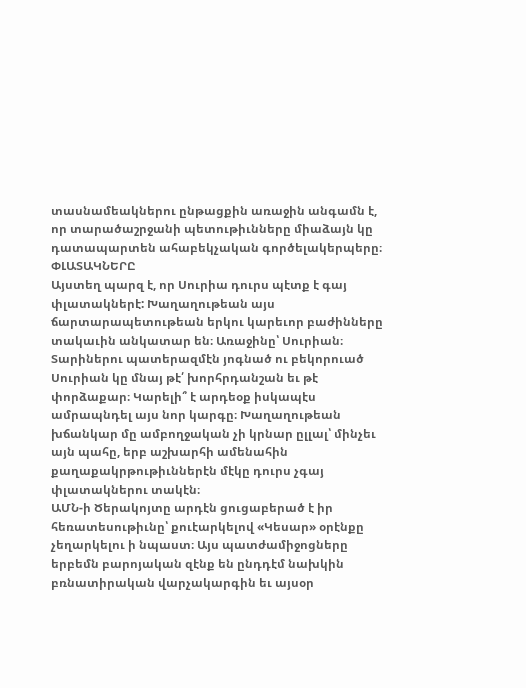տասնամեակներու ընթացքին առաջին անգամն է, որ տարածաշրջանի պետութիւնները միաձայն կը դատապարտեն ահաբեկչական գործելակերպերը։
ՓԼԱՏԱԿՆԵՐԸ
Այստեղ պարզ է, որ Սուրիա դուրս պէտք է գայ փլատակներէ: Խաղաղութեան այս ճարտարապետութեան երկու կարեւոր բաժինները տակաւին անկատար են։ Առաջինը՝ Սուրիան։ Տարիներու պատերազմէն յոգնած ու բեկորուած Սուրիան կը մնայ թէ՛ խորհրդանշան եւ թէ փորձաքար։ Կարելի՞ է արդեօք իսկապէս ամրապնդել այս նոր կարգը։ Խաղաղութեան խճանկար մը ամբողջական չի կրնար ըլլալ՝ մինչեւ այն պահը, երբ աշխարհի ամենահին քաղաքակրթութիւններէն մէկը դուրս չգայ փլատակներու տակէն։
ԱՄՆ-ի Ծերակոյտը արդէն ցուցաբերած է իր հեռատեսութիւնը՝ քուէարկելով «Կեսար» օրէնքը չեղարկելու ի նպաստ։ Այս պատժամիջոցները երբեմն բարոյական զէնք են ընդդէմ նախկին բռնատիրական վարչակարգին եւ այսօր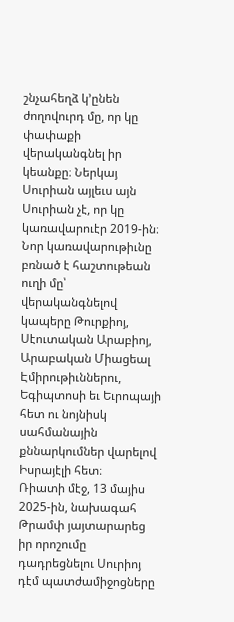շնչահեղձ կ՚ընեն ժողովուրդ մը, որ կը փափաքի վերականգնել իր կեանքը։ Ներկայ Սուրիան այլեւս այն Սուրիան չէ, որ կը կառավարուէր 2019-ին։ Նոր կառավարութիւնը բռնած է հաշտութեան ուղի մը՝ վերականգնելով կապերը Թուրքիոյ, Սէուտական Արաբիոյ, Արաբական Միացեալ Էմիրութիւններու, Եգիպտոսի եւ Եւրոպայի հետ ու նոյնիսկ սահմանային քննարկումներ վարելով Իսրայէլի հետ։
Ռիատի մէջ, 13 մայիս 2025-ին, նախագահ Թրամփ յայտարարեց իր որոշումը դադրեցնելու Սուրիոյ դէմ պատժամիջոցները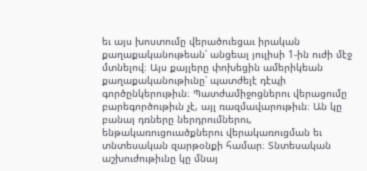եւ այս խոստումը վերածուեցաւ իրական քաղաքականութեան՝ անցեալ յուլիսի 1-ին ուժի մէջ մտնելով։ Այս քայլերը փոխեցին ամերիկեան քաղաքականութիւնը՝ պատժելէ դէպի գործընկերութիւն։ Պատժամիջոցներու վերացումը բարեգործութիւն չէ, այլ ռազմավարութիւն։ Ան կը բանայ դռները ներդրումներու, ենթակառուցուածքներու վերակառուցման եւ տնտեսական զարթօնքի համար։ Տնտեսական աշխուժութիւնը կը մնայ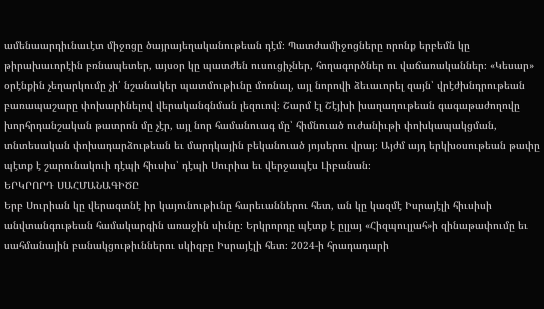ամենաարդիւնաւէտ միջոցը ծայրայեղականութեան դէմ։ Պատժամիջոցները որոնք երբեմն կը թիրախաւորէին բռնապետեր, այսօր կը պատժեն ուսուցիչներ, հողագործներ ու վաճառականներ։ «Կեսար» օրէնքին չեղարկումը չի՛ նշանակեր պատմութիւնը մոռնալ, այլ նորովի ձեւաւորել զայն՝ վրէժխնդրութեան բառապաշարը փոխարինելով վերականգնման լեզուով։ Շարմ էլ Շէյխի խաղաղութեան գագաթաժողովը խորհրդանշական թատրոն մը չէր, այլ նոր համանուագ մը՝ հիմնուած ուժանիւթի փոխկապակցման, տնտեսական փոխադարձութեան եւ մարդկային բեկանուած յոյսերու վրայ։ Այժմ այդ երկխօսութեան թափը պէտք է շարունակուի դէպի հիւսիս՝ դէպի Սուրիա եւ վերջապէս Լիբանան։
ԵՐԿՐՈՐԴ ՍԱՀՄԱՆԱԳԻԾԸ
Երբ Սուրիան կը վերագտնէ իր կայունութիւնը հարեւաններու հետ, ան կը կազմէ Իսրայէլի հիւսիսի անվտանգութեան համակարգին առաջին սիւնը։ Երկրորդը պէտք է ըլլայ «Հիզպուլլահ»ի զինաթափումը եւ սահմանային բանակցութիւններու սկիզբը Իսրայէլի հետ։ 2024-ի հրադադարի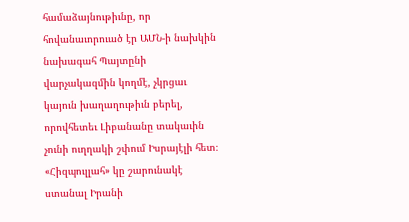համաձայնութիւնը, որ հովանաւորուած էր ԱՄՆ-ի նախկին նախագահ Պայտընի վարչակազմին կողմէ, չկրցաւ կայուն խաղաղութիւն բերել, որովհետեւ Լիբանանը տակաւին չունի ուղղակի շփում Իսրայէլի հետ։ «Հիզպուլլահ» կը շարունակէ ստանալ Իրանի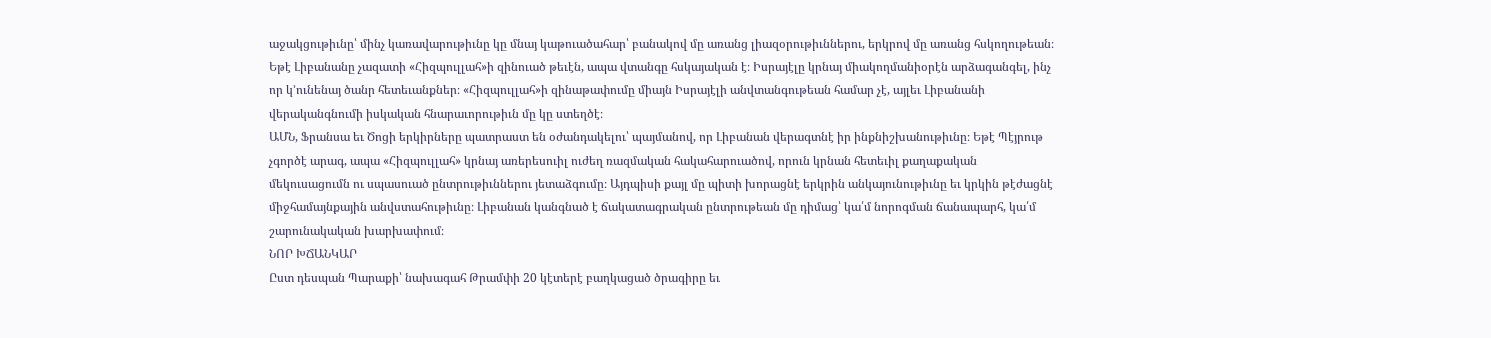աջակցութիւնը՝ մինչ կառավարութիւնը կը մնայ կաթուածահար՝ բանակով մը առանց լիազօրութիւններու, երկրով մը առանց հսկողութեան։ Եթէ Լիբանանը չազատի «Հիզպուլլահ»ի զինուած թեւէն, ապա վտանգը հսկայական է։ Իսրայէլը կրնայ միակողմանիօրէն արձագանգել, ինչ որ կ՚ունենայ ծանր հետեւանքներ։ «Հիզպուլլահ»ի զինաթափումը միայն Իսրայէլի անվտանգութեան համար չէ, այլեւ Լիբանանի վերականգնումի իսկական հնարաւորութիւն մը կը ստեղծէ։
ԱՄՆ, Ֆրանսա եւ Ծոցի երկիրները պատրաստ են օժանդակելու՝ պայմանով, որ Լիբանան վերագտնէ իր ինքնիշխանութիւնը։ Եթէ Պէյրութ չգործէ արագ, ապա «Հիզպուլլահ» կրնայ առերեսուիլ ուժեղ ռազմական հակահարուածով, որուն կրնան հետեւիլ քաղաքական մեկուսացումն ու սպասուած ընտրութիւններու յետաձգումը։ Այդպիսի քայլ մը պիտի խորացնէ երկրին անկայունութիւնը եւ կրկին թէժացնէ միջհամայնքային անվստահութիւնը։ Լիբանան կանգնած է ճակատագրական ընտրութեան մը դիմաց՝ կա՛մ նորոգման ճանապարհ, կա՛մ շարունակական խարխափում։
ՆՈՐ ԽՃԱՆԿԱՐ
Ըստ դեսպան Պարաքի՝ նախագահ Թրամփի 20 կէտերէ բաղկացած ծրագիրը եւ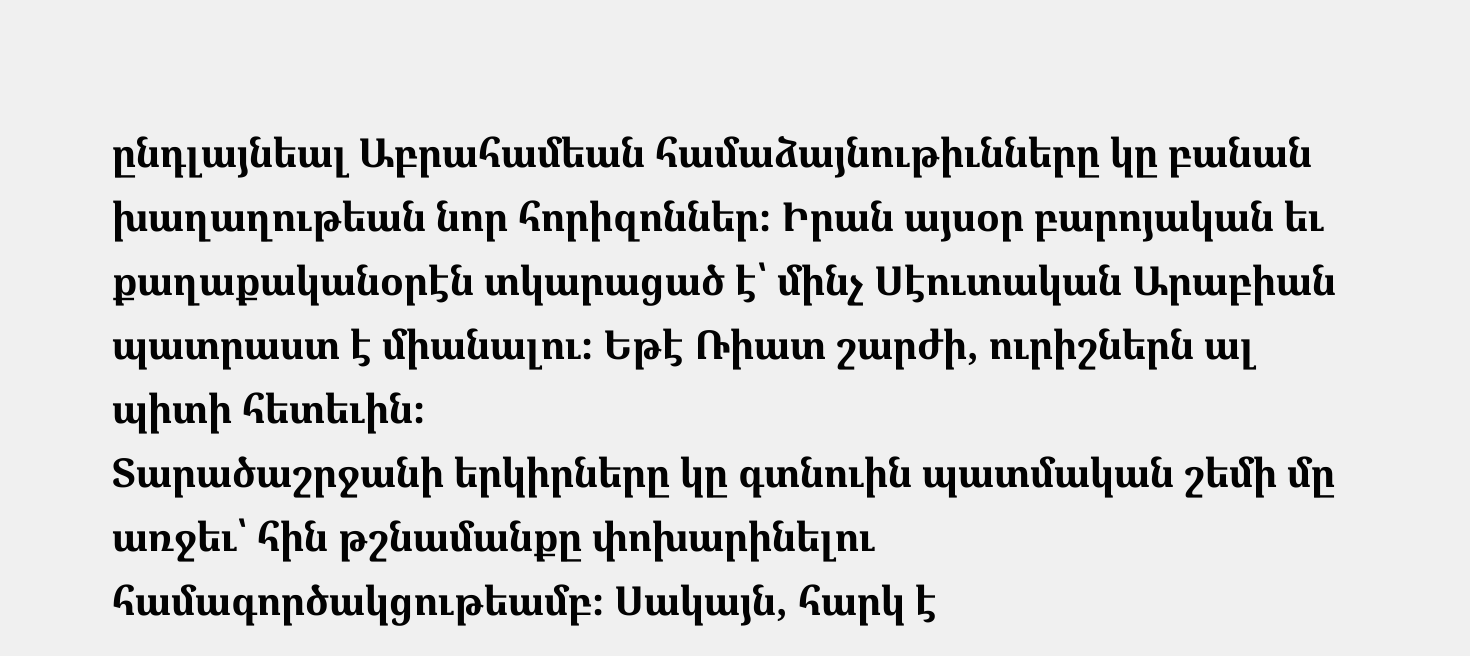ընդլայնեալ Աբրահամեան համաձայնութիւնները կը բանան խաղաղութեան նոր հորիզոններ։ Իրան այսօր բարոյական եւ քաղաքականօրէն տկարացած է՝ մինչ Սէուտական Արաբիան պատրաստ է միանալու։ Եթէ Ռիատ շարժի, ուրիշներն ալ պիտի հետեւին։
Տարածաշրջանի երկիրները կը գտնուին պատմական շեմի մը առջեւ՝ հին թշնամանքը փոխարինելու համագործակցութեամբ։ Սակայն, հարկ է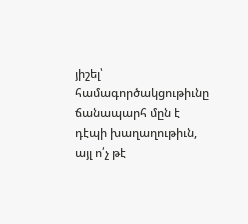յիշել՝ համագործակցութիւնը ճանապարհ մըն է դէպի խաղաղութիւն, այլ ո՛չ թէ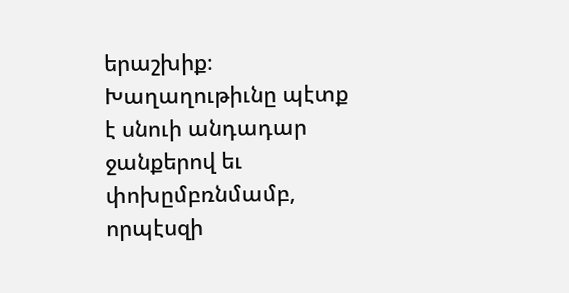երաշխիք։ Խաղաղութիւնը պէտք է սնուի անդադար ջանքերով եւ փոխըմբռնմամբ, որպէսզի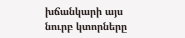խճանկարի այս նուրբ կտորները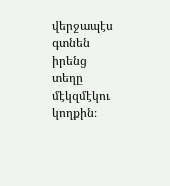վերջապէս գտնեն իրենց տեղը մէկզմէկու կողքին։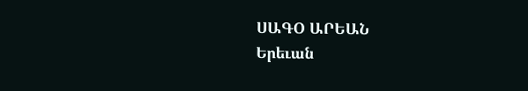ՍԱԳՕ ԱՐԵԱՆ
Երեւան